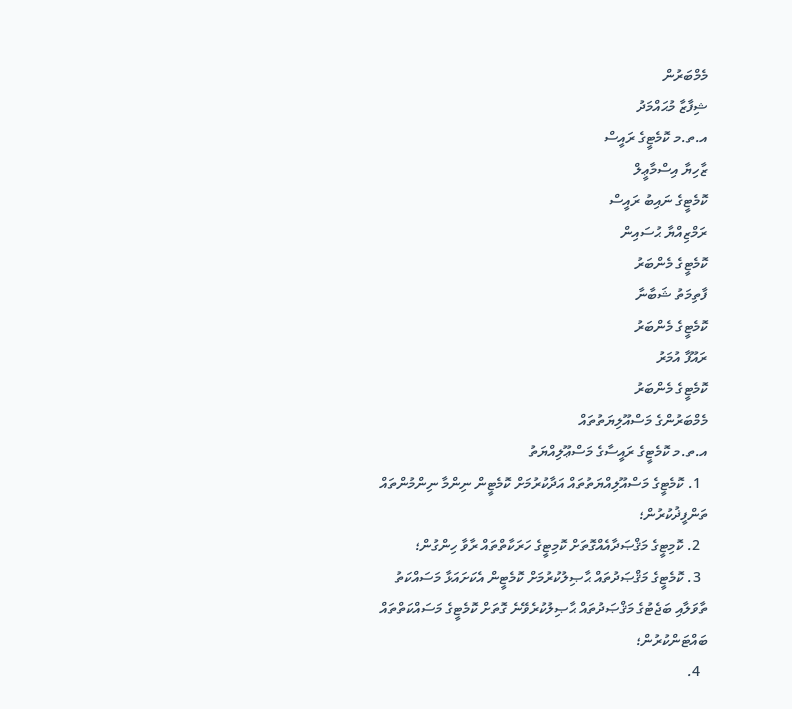މެމްބަރުން
ޝިފާޒާ މުޙައްމަދު
އ.ތ.މ ކޮމެޓީގެ ރައީސް
ޒާހިޔާ އިސްމާޢީލް
ކޮމެޓީގެ ނައިބު ރައީސް
ރަމްޒިއްޔާ ޙުސައިން
ކޮމެޓީގެ މެންބަރު
ފާތިމަތު ޝަބާނާ
ކޮމެޓީގެ މެންބަރު
ރައޫފާ އުމަރު
ކޮމެޓީގެ މެންބަރު
މެމްބަރުންގެ މަސްއޫލިޔަތުތައް
އ.ތ.މ ކޮމެޓީގެ ރައީސާގެ މަސްޢޫލިއްޔަތު
  1. ކޮމެޓީގެ މަސްއޫލިއްޔަތުތައް އަދާކުރުމަށް ކޮމެޓީން ނިންމާ ނިންމުންތައް ތަންފީޛުކުރުން؛
  2. ކޮމިޓީގެ މަޤްޞަދާއެއްގޮތަށް ކޮމިޓީގެ ހަރަކާތްތައް ރާވާ ހިންގުން؛
  3. ކޮމެޓީގެ މަޤްޞަދުތައް ޙާޞިލުކުރުމަށް ކޮމެޓީން އެކަށައަޅާ މަސައްކަތު ތާވަލާއި ބަޖެޓުގެ މަޤްޞަދުތައް ޙާޞިލުކުރެވޭނެ ގޮތަށް ކޮމެޓީގެ މަސައްކަތްތައް ބައްޓަންކުރުން؛
  4.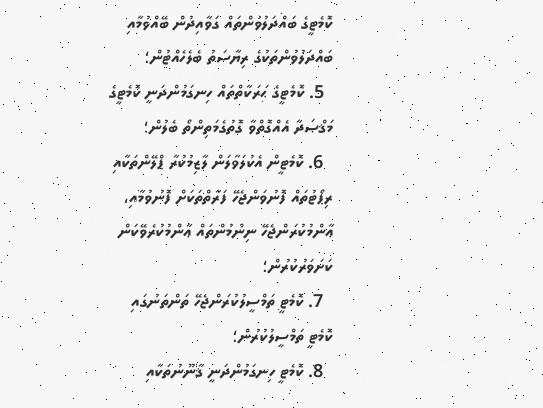ކޮމެޓީގެ ބައްދަލުވުންތައް ގަވާއިދުން ބޭއްވުމާއި ބައްދަލުވުންތަކުގެ ރިޔާސަތު ބެލެހެއްޓުން؛
  5. ކޮމެޓީގެ ޙަރަކާތްތައް ހިނގަމުންދަނީ ކޮމެޓީގެ މަޤްޞަދާ އެއްގޮތްވާ ގޮތުގެމަތިންތޯ ބެލުން؛
  6. ކޮމެޓީން އެކުލަވާލަން ލާޒިމުކުރާ ޕްލޭންތަކާއި ރިޕޯޓުތައް ފޮނުވަންޖެހޭ ފަރާތްތަކަށް ފޮނުވުމާއި، ޢާންމުކުރަންޖެހޭ ނިންމުންތައް ޢާންމުކުރެވޭކަން ކަށަވަރުކުރުން؛
  7. ކޮމެޓީ ތަމްސީލުކުރަންޖެހޭ ތަންތަނުގައި ކޮމެޓީ ތަމްސީލުކުރުން؛
  8. ކޮމެޓީ ހިނގަމުންދަނީ ޤާނޫނުތަކާއި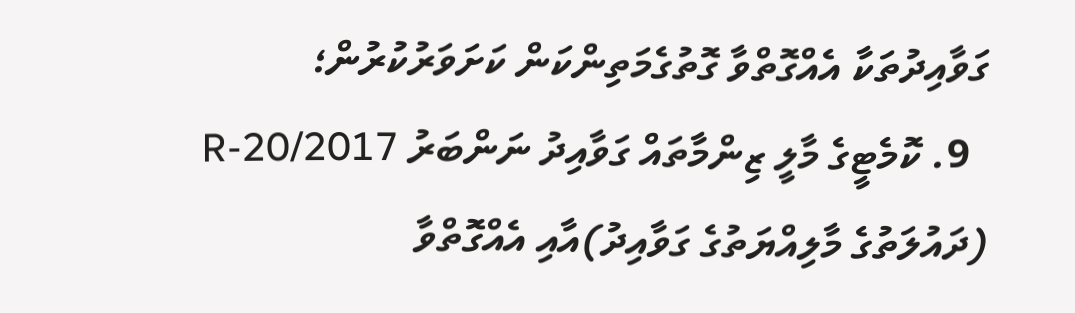ގަވާއިދުތަކާ އެއްގޮތްވާ ގޮތުގެމަތިންކަން ކަށަވަރުކުރުން؛
  9. ކޮމެޓީގެ މާލީ ޒިންމާތައް ގަވާއިދު ނަންބަރު 2017/R-20 (ދައުލަތުގެ މާލިއްޔަތުގެ ގަވާއިދު)އާއި އެއްގޮތްވާ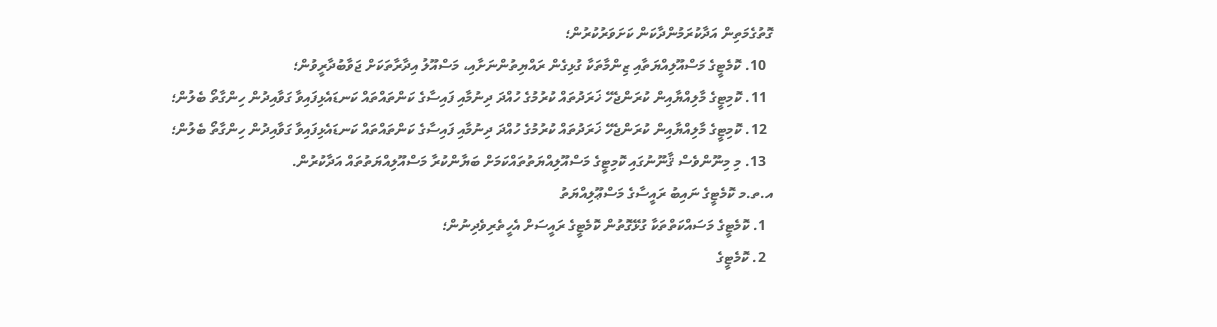ގޮތުގެމަތިން އަދާކުރަމުންދާކަން ކަށަވަރުކުރުން؛
  10. ކޮމެޓީގެ މަސްއޫލިއްޔަތާއި ޒިންމާތަކާ ގުޅިގެން ރައްޔިތުންނަށާއި، މަސްއޫލު އިދާރާތަކަށް ޖަވާބުދާރީވުން؛
  11. ކޮމިޓީގެ މާލިއްޔާއިން ކުރަންޖެހޭ ޚަރަދުތައް ކުރުމުގެ ހުއްދަ ދިނުމާއި ފައިސާގެ ކަންތައްތައް ކަނޑައެޅިފައިވާ ގަވާއިދުން ހިންގާތޯ ބެލުން؛
  12. ކޮމިޓީގެ މާލިއްޔާއިން ކުރަންޖެހޭ ޚަރަދުތައް ކުރުމުގެ ހުއްދަ ދިނުމާއި ފައިސާގެ ކަންތައްތައް ކަނޑައެޅިފައިވާ ގަވާއިދުން ހިންގާތޯ ބެލުން؛
  13. މި މިނޫންވެސް ޤާނޫނުގައި ކޮމިޓީގެ މަސްއޫލިއްޔަތުތައްކަމަށް ބަޔާންކުރާ މަސްއޫލިއްޔަތުތައް އަދާކުރުން.
އ.ތ.މ ކޮމެޓީގެ ނައިބު ރައީސާގެ މަސްޢޫލިއްޔަތު
  1. ކޮމެޓީގެ މަސައްކަތްތަކާ ގުޅޭގޮތުން ކޮމެޓީގެ ރައީސަށް އެހީތެރިވެދިނުން؛
  2. ކޮމެޓީގެ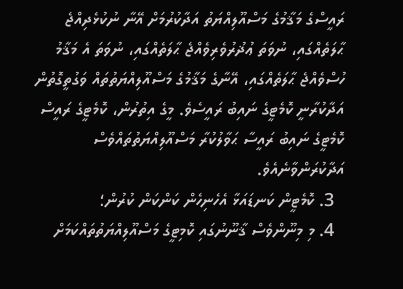ރައީސްގެ މަޤާމުގެ މަސްއޫލިއްޔަތު އަދާކުރުމަށް އޭނާ ނުކުޅެދިއްޖެ ޙާލަތެއްގައި، ނުވަތަ ޢުޛުރުވެރިވެއްޖެ ޙާލަތެއްގައި، ނުވަތަ އެ މަޤާމު ހުސްވެއްޖެ ޙާލަތެއްގައި، އޭނާގެ މަޤާމުގެ މަސްއޫލިއްޔަތުތައް ވަގުތީގޮތުން އަދާކުރާނީ ކޮމެޓީގެ ނައިބު ރައީސެވެ. މީގެ އިތުރުން، ކޮމެޓީގެ ރައީސް ކޮމެޓީގެ ނައިބު ރައީސާ ޙަވާލުކުރާ މަސްއޫލިއްޔަތުތައްވެސް އަދާކުރަންވާނެއެވެ.
  3. ކޮމެޓީން ކަނޑައަޅާ އެހެނިހެން ކަންކަން ކުރުން؛
  4. މި މިނޫންވެސް ޤާނޫނުގައި ކޮމިޓީގެ މަސްއޫލިއްޔަތުތައްކަމަށް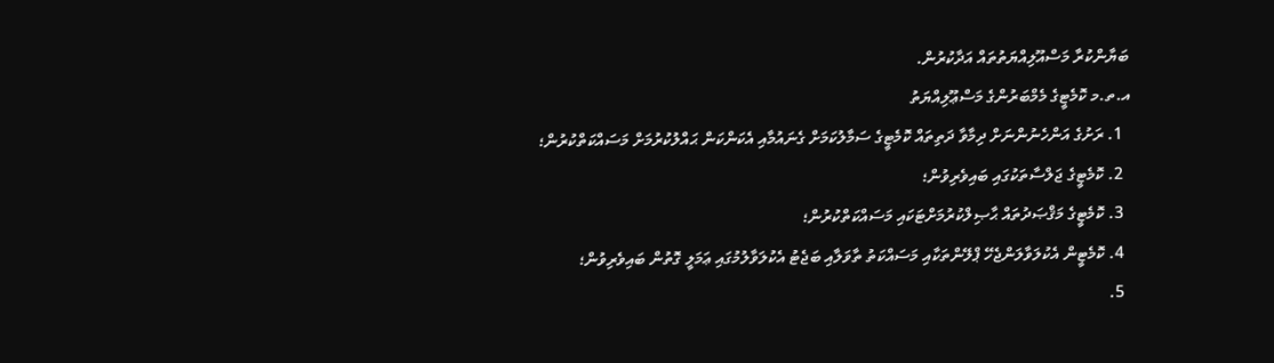ބަޔާންކުރާ މަސްއޫލިއްޔަތުތައް އަދާކުރުން.
އ.ތ.މ ކޮމެޓީގެ މެމްބަރުންގެ މަސްޢޫލިއްޔަތު
  1. ރަށުގެ އަންހެނުންނަށް ދިމާވާ ދަތިތައް ކޮމެޓީގެ ސަމާލުކަމަށް ގެނައުމާއި އެކަންކަން ޙައްލުކުރުމަށް މަސައްކަތްކުރުން؛
  2. ކޮމެޓީގެ ޖަލްސާތަކުގައި ބައިވެރިވުން؛
  3. ކޮމެޓީގެ މަޤްޞަދުތައް ޙާޞިލްކުރުމަށްޓަކައި މަސައްކަތްކުރުން؛
  4. ކޮމެޓީން އެކުލަވާލަންޖެހޭ ޕްލޭންތަކާއި މަސައްކަތު ތާވަލާއި ބަޖެޓު އެކުލަވާލުމުގައި ޢަމަލީ ގޮތުން ބައިވެރިވުން؛
  5.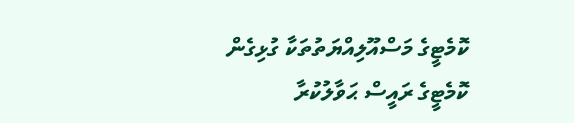ކޮމެޓީގެ މަސްއޫލިއްޔަތުތަކާ ގުޅިގެން ކޮމެޓީގެ ރައީސް ޙަވާލުކުރާ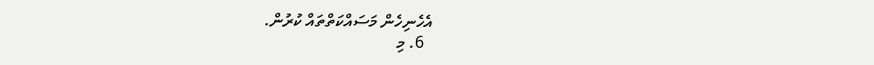އެހެނިހެން މަސައްކަތްތައް ކުރުން.
  6. މި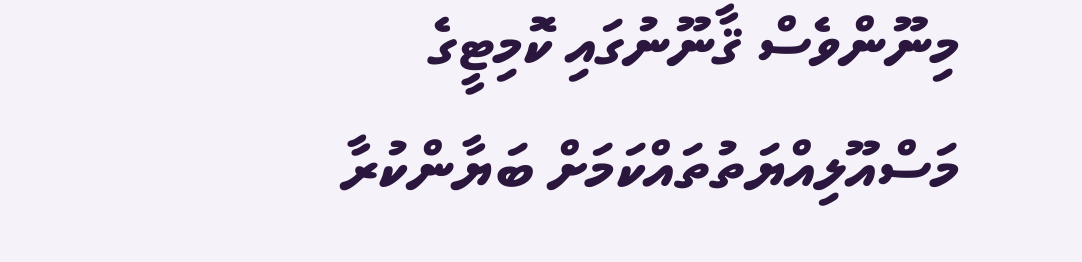މިނޫންވެސް ޤާނޫނުގައި ކޮމިޓީގެ މަސްއޫލިއްޔަތުތައްކަމަށް ބަޔާންކުރާ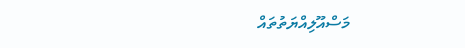މަސްއޫލިއްޔަތުތައް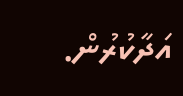އަދާކުރުން.